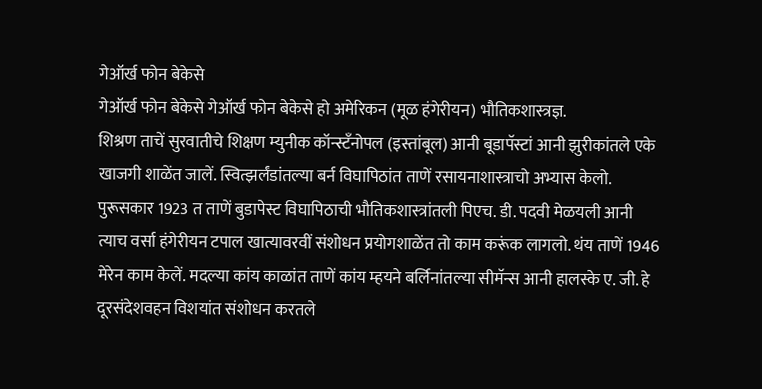गेऑर्ख फोन बेकेसे
गेऑर्ख फोन बेकेसे गेऑर्ख फोन बेकेसे हो अमेरिकन (मूळ हंगेरीयन) भौतिकशास्त्रज्ञ.
शिश्रण ताचें सुरवातीचे शिक्षण म्युनीक कॉन्स्टँनोपल (इस्तांबूल) आनी बूडापॅस्टां आनी झुरीकांतले एके खाजगी शाळेंत जालें. स्वित्झर्लंडांतल्या बर्न विघापिठांत ताणें रसायनाशास्त्राचो अभ्यास केलो.
पुरूसकार 1923 त ताणें बुडापेस्ट विघापिठाची भौतिकशास्त्रांतली पिएच. डी. पदवी मेळयली आनी त्याच वर्सा हंगेरीयन टपाल खात्यावरवीं संशोधन प्रयोगशाळेंत तो काम करूंक लागलो. थंय ताणें 1946 मेरेन काम केलें. मदल्या कांय काळांत ताणें कांय म्हयने बर्लिनांतल्या सीमॅन्स आनी हालस्के ए. जी. हे दूरसंदेशवहन विशयांत संशोधन करतले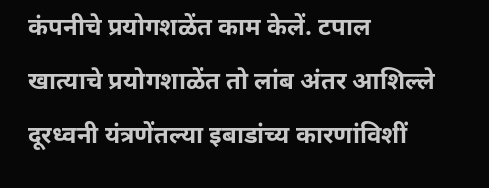कंपनीचे प्रयोगशळेंत काम केलें. टपाल खात्याचे प्रयोगशाळेंत तो लांब अंतर आशिल्ले दूरध्वनी यंत्रणेंतल्या इबाडांच्य कारणांविशीं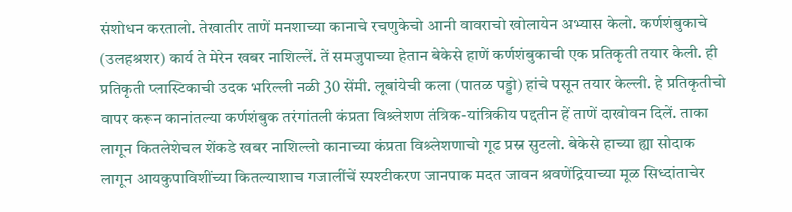संशोधन करतालो. तेखातीर ताणें मनशाच्या कानाचे रचणुकेचो आनी वावराचो खोलायेन अभ्यास केलो. कर्णशंबुकाचे (उलहश्रशर) कार्य ते मेरेन खबर नाशिल्लें. तें समजुपाच्या हेतान बेकेसे हाणें कर्णशंबुकाची एक प्रतिकृती तयार केली. ही प्रतिकृती प्लास्टिकाची उदक भरिल्ली नळी 30 सेंमी. लूबांयेची कला (पातळ पड्डो) हांचे पसून तयार केल्ली. हे प्रतिकृतीचो वापर करून कानांतल्या कर्णशंबुक तरंगांतली कंप्रता विश्र्लेशण तंत्रिक-यांत्रिकीय पद्दतीन हें ताणें दाखोवन दिलें. ताका लागून कितलेशेचल शेंकडे खबर नाशिल्लो कानाच्या कंप्रता विश्र्लेशणाचो गूढ प्रस्न सुटलो. बेकेसे हाच्या ह्या सोदाक लागून आयकुपाविशींच्या कितल्याशाच गजालींचें स्पश्टीकरण जानपाक मदत जावन श्रवणेंद्रियाच्या मूळ सिध्दांताचेर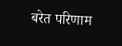बरेत परिणाम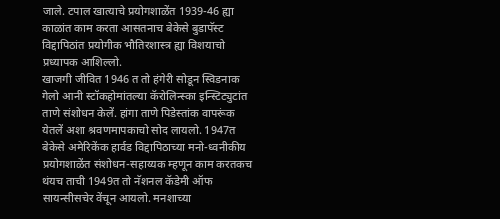जाले. टपाल खात्याचे प्रयोगशाळेंत 1939-46 ह्या काळांत काम करता आसतनाच बेकेसे बुडापॅस्ट विद्दापिठांत प्रयोगीक भौतिरशास्त्र ह्या विशयाचो प्रध्यापक आशिल्लो.
खाजगी जीवित 1946 त तो हंगेरी सोडून स्विडनाक गेलो आनी स्टॉकहोमांतल्या कॅरोलिन्स्का इन्स्टिट्युटांत ताणे संशोधन केलें. हांगा ताणे पिडेस्तांक वापरूंक येतलें अशा श्रवणमापकाचो सोद लायलो. 1947त बेकेसे अमेरिकेंक हार्वड विद्दापिठाच्या मनो-ध्वनीकीय प्रयोगशाळेंत संशोधन-सहाय्यक म्हणून काम करतकच थंयच ताची 1949त तो नॅशनल कॅडेमी ऑफ सायन्सीसचेर वेंचून आयलो. मनशाच्या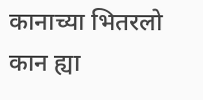कानाच्या भितरलो कान ह्या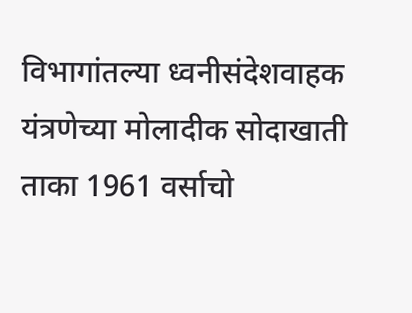विभागांतल्या ध्वनीसंदेशवाहक यंत्रणेच्या मोलादीक सोदाखाती ताका 1961 वर्साचो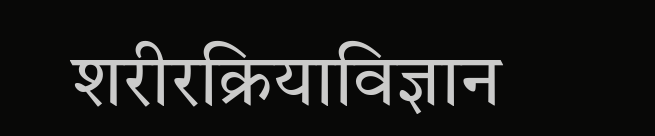शरीरक्रियाविज्ञान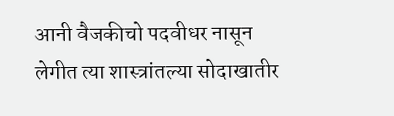आनी वैजकीचो पदवीधर नासून लेगीत त्या शास्त्रांतल्या सोदाखातीर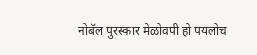नोबॅल पुरस्कार मेळोवपी हो पयलोच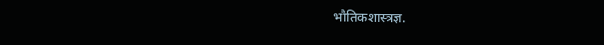भौतिकशास्त्रज्ञ.